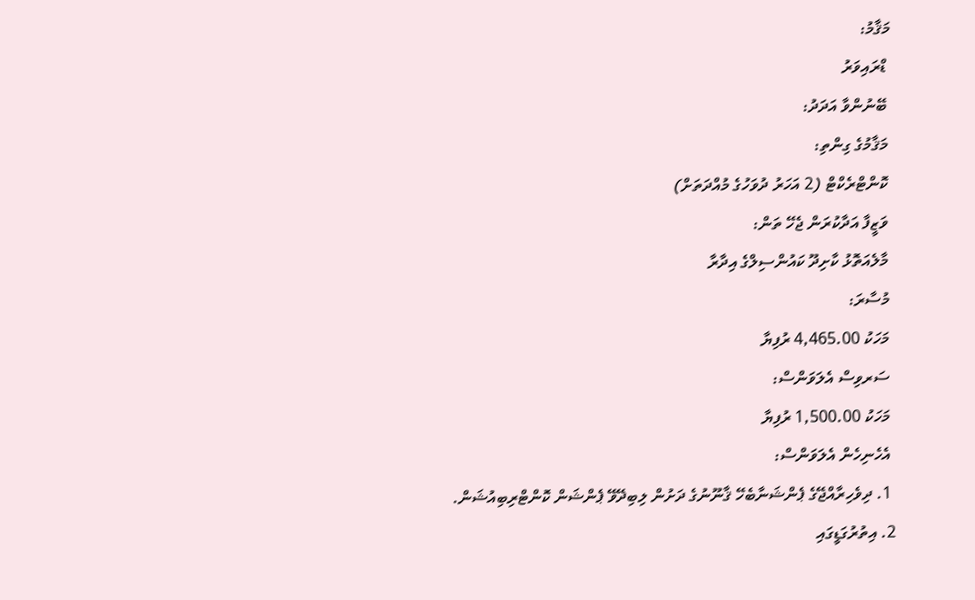މަޤާމު:
 ޑްރައިވަރު
 ބޭނުންވާ އަދަދު:
 މަޤާމުގެ ގިންތި:
 ކޮންޓްރެކްޓް (2 އަހަރު ދުވަހުގެ މުއްދަތަށް)
 ވަޒީފާ އަދާކުރަން ޖެހޭ ތަން:
 މާލެއަތޮޅު ކާށިދޫ ކައުންސިލްގެ އިދާރާ
 މުސާރަ:
 މަހަކު 4,465.00 ރުފިޔާ
 ސަރވިސް އެލަވަންސް:
 މަހަކު 1,500.00 ރުފިޔާ
 އެހެނިހެން އެލަވަންސް:
 1. ދިވެހިރާއްޖޭގެ ޕެންޝަނާބެހޭ ޤާނޫނުގެ ދަށުން ލިބިދޭވޭ ޕެންޝަން ކޮންޓްރިބިއުޝަން.
2. އިތުރުގަޑީގައި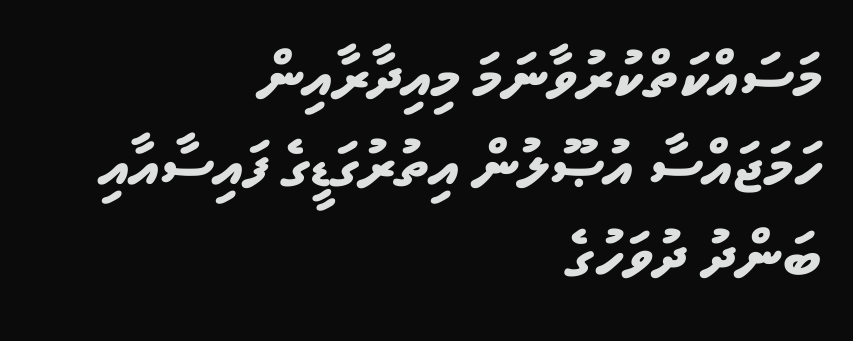މަސައްކަތްކުރުވާނަމަ މިއިދާރާއިން ހަމަޖައްސާ އުޞޫލުން އިތުރުގަޑީގެ ފައިސާއާއި ބަންދު ދުވަހުގެ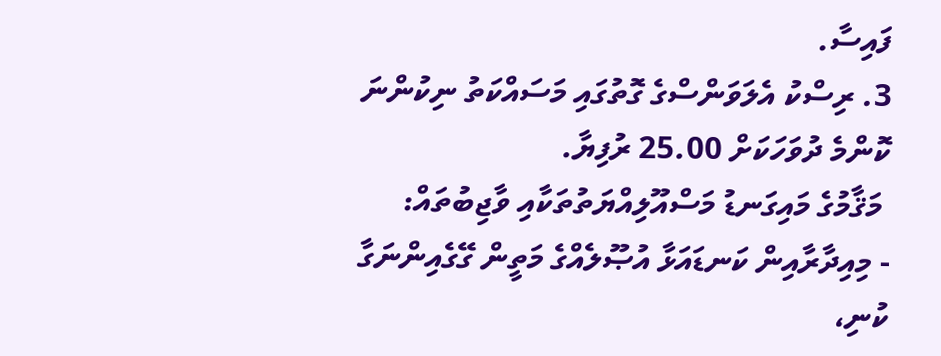ފައިސާ.
3. ރިސްކު އެލަވަންސްގެ ގޮތުގައި މަސައްކަތު ނިކުންނަ ކޮންމެ ދުވަހަކަށް 25.00 ރުފިޔާ.
 މަޤާމުގެ މައިގަނޑު މަސްއޫލިއްޔަތުތަކާއި ވާޖިބުތައް:
- މިއިދާރާއިން ކަނޑައަޅާ އުޞޫލެއްގެ މަތީން ގޭގެއިންނަގާ ކުނި،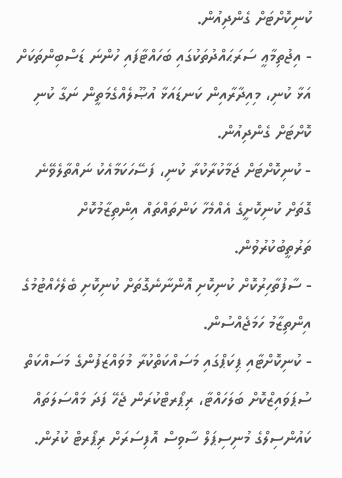ކުނިކޮށްޓަށް ގެންދިއުން.
- އިޖުތިމާޢީ ސަރަޙައްދުތަކުގައި ބަހައްޓާފައި ހުންނަ ޑަސްބިންތަކަށް އަޅާ ކުނި، މިއިދާރާއިން ކަނޑައަޅާ އުޞޫލެއްގެމަތީން ނަގާ ކުނި ކޮށްޓަށް ގެންދިއުން.
- ކުނިކޮށްޓަށް ޖަމާކުރާކުރާ ކުނި، ފަސޭހަކަމާއެކު ނައްތާލެވޭނެ ގޮތަށް ކުނިކޮށީގެ އެއްމެހާ ކަންތައްތައް އިންތިޒާމުކޮށް ތަރުތީބުކުރުވުން.
- ސާފުތާހިރުކޮށް ކުނިކޮށި އޮންނާނެގޮތަށް ކުނިކޮށި ބެލެހެއްޓުމުގެ އިންތިޒާމު ހަމަޖެއްސުން.
- ކުނިކޮށްޓާއި ޕިކަޕްގައި މަސައްކަތްކުރާ މުވައްޒަފުންގެ މަސައްކަތް ސުޕަވައިޒްކޮށް ބަލަހައްޓާ، ރިޕޯރޓްކުރަން ޖެހޭ ފަދަ މައްސަލަތައް ކައުންސިލްގެ މުނިސިޕަލް ސާވިސް އޮފިސަރަށް ރިޕޯރޓް ކުރުން.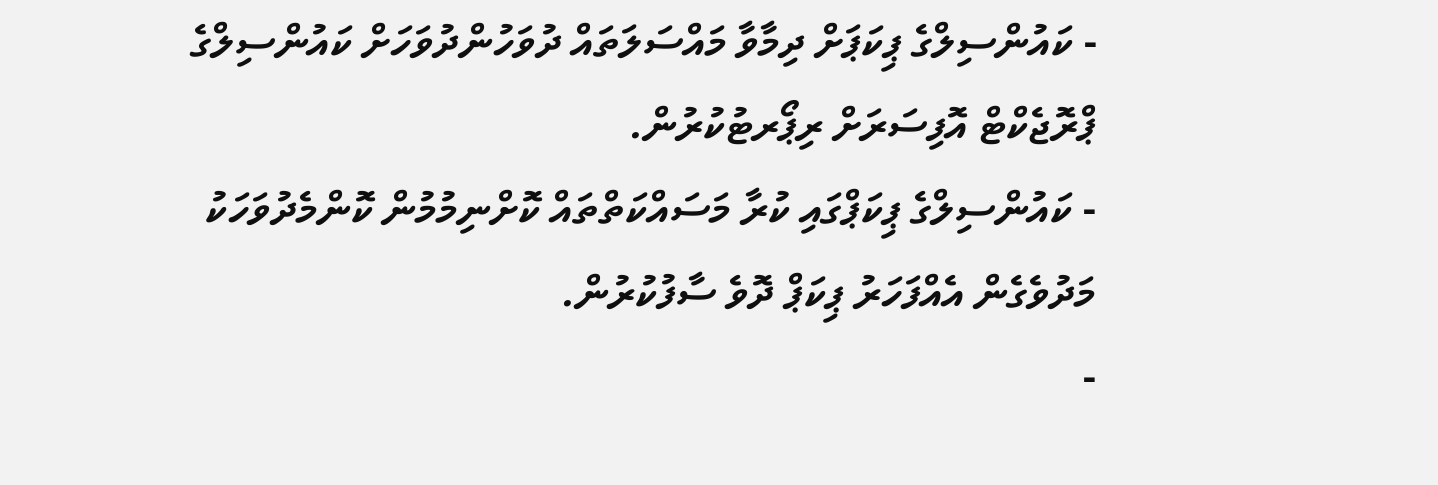- ކައުންސިލްގެ ޕިކަޕަށް ދިމާވާ މައްސަލަތައް ދުވަހުންދުވަހަށް ކައުންސިލްގެ ޕްރޮޖެކްޓް އޮފިސަރަށް ރިޕޯރޓުކުރުން.
- ކައުންސިލްގެ ޕިކަޕްގައި ކުރާ މަސައްކަތްތައް ކޮށްނިމުމުން ކޮންމެދުވަހަކު މަދުވެގެން އެއްފަހަރު ޕިކަޕް ދޮވެ ސާފުކުރުން.
-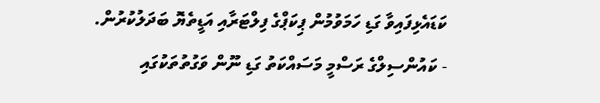ކަޑައެޅިފައިވާ ގަޑި ހަމަވުމުން ޕިކަޕްގެ ފިލްޓަރާއި އަޑީތެޔޮ ބަދަލުކުރުން.
- ކައުންސިލްގެ ރަސްމީ މަސައްކަތު ގަޑި ނޫން ވަގުތުތަކުގައި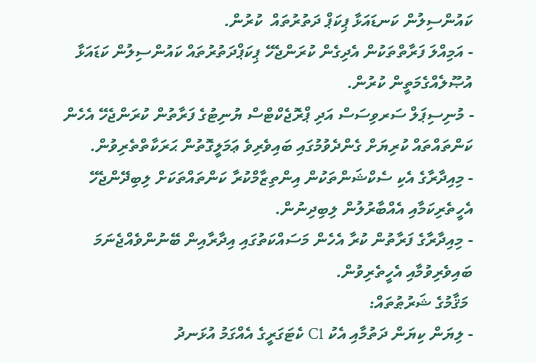ކައުންސިލުން ކަނޑައަޅާ ޕިކަޕް ދަތުރުތައް  ކުރުން.
- އަމިއްލަ ފަރާތްތަކުން އެދިގެން ކުރަންޖެހޭ ޕިކަޕްދަތުރުތައް ކައުންސިލުން ކަޑައަޅާ އުޞޫލެއްގެމަތީން ކުރުން.
- މުނިސިޕަލް ސަރވިސަސް އަދި ޕްރޮޖެކްޓްސް ޔުނިޓުގެ ފަރާތުން ކުރަންޖެހޭ އެހެން ކަންތައްތައް ކުރިޔަށް ގެންދެވުމުގައި ބައިވެރިވެ ޢަމަލީގޮތުން ޙަރަކާތްތެރިވުން.
- މިއިދާރާގެ އެކި ސެކްޝަންތަކުން އިންތިޒާމްކުރާ ކަންތައްތަކަށް ލިބިދޭންޖެހޭ އެހީތެރިކަމާއި އެއްބާރުލުން ލިބިދިނުން.
- މިއިދާރާގެ ފަރާތުން ކުރާ އެހެން މަސައްކަތުގައި އިދާރާއިން ބޭނުންވެއްޖެނަމަ ބައިވެރިވުމާއި އެހީތެރިވުން.
 މަޤާމުގެ ޝަރުޠުތައް:
- ލިޔަން ކިޔަން ދަތުމާއި އެކު C1 ކެޓަގަރީގެ އެއްގަމު އުޅަނދު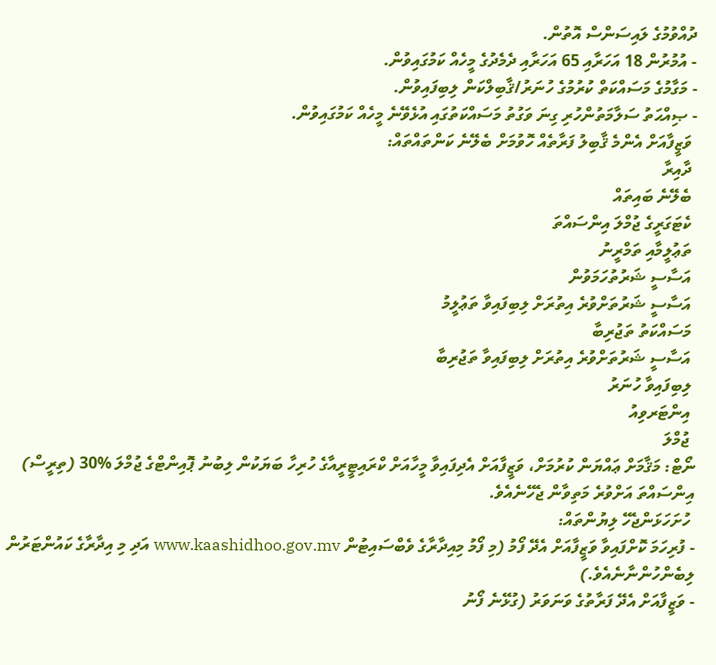ދުއްވުމުގެ ލައިސަންސް އޮތުން.
- އުމުރުން 18 އަހަރާއި 65 އަހަރާއި ދެމެދުގެ މީހެއް ކަމުގައިވުން.
- މަގާމުގެ މަސައްކަތް ކުރުމުގެ ހުނަރު/ޤާބިލްކަން ލިބިފައިވުން.
- ޞިއްޙަތު ސަލާމަތުންހުރި ގިނަ ވަގުތު މަސައްކަތުގައި އުޅެވޭނެ މީހެއް ކަމުގައިވުން.
 ވަޒީފާއަށް އެންމެ ޤާބިލު ފަރާތެއް ހޮވުމަށް ބެލޭނެ ކަންތައްތައް:
 ދާއިރާ
 ބެލޭނެ ބައިތައް
 ކެޓަގަރީގެ ޖުމްލަ އިންސައްތަ
 ތަޢުލީމާއި ތަމްރީނު
 އަސާސީ ޝަރުތުހަމަވުން
 އަސާސީ ޝަރުތަށްވުރެ އިތުރަށް ލިބިފައިވާ ތަޢުލީމު
 މަސައްކަތު ތަޖުރިބާ
 އަސާސީ ޝަރުތަށްވުރެ އިތުރަށް ލިބިފައިވާ ތަޖުރިބާ
 ލިބިފައިވާ ހުނަރު
 އިންޓަރވިއު
 ޖުމްލަ
ނޯޓް: މަޤާމަށް ޢައްޔަން ކުރުމަށް، ވަޒީފާއަށް އެދިފައިވާ މީހާއަށް ކްރައިޓީރީއާގެ ހުރިހާ ބަޔަކުން ލިބުނު ޕޮއިންޓްގެ ޖުމްލަ %30 (ތިރީސް) އިންސައްތަ އަށްވުރެ މަތިވާން ޖެހޭނެއެވެ.
 ހުށަހަޅަންޖެހޭ ލިޔުންތައް:
- ފުރިހަމަ ކޮށްފައިވާ ވަޒީފާއަށް އެދޭ ފޯމު (މި ފޯމު މިއިދާރާގެ ވެބްސައިޓުން www.kaashidhoo.gov.mv އަދި މި އިދާރާގެ ކައުންޓަރުން ލިބެންހުންނާނެއެވެ.)
- ވަޒީފާއަށް އެދޭ ފަރާތުގެ ވަނަވަރު (ގުޅޭނެ ފޯނު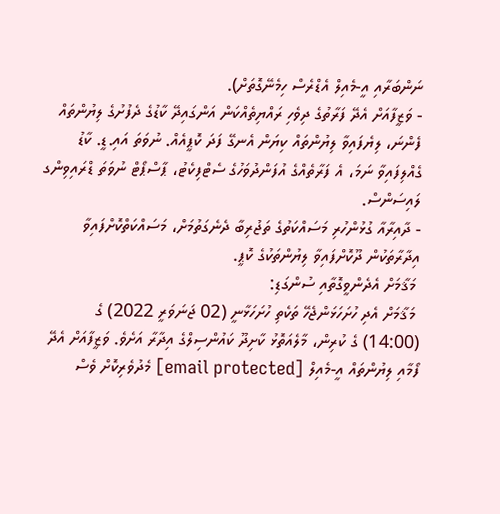ނަންބަރާއި އީ-މެއިލް އެޑްރެސް ހިމެނޭގޮތަށް).
- ވަޒީފާއަށް އެދޭ ފަރާތުގެ ދިވެހި ރައްޔިތެއްކަން އަންގައިދޭ ކާޑުގެ ދެފުށުގެ ލިޔުންތައް ފެންނަ، ލިޔެފައިވާ ލިޔުންތައް ކިޔަން އެނގޭ ފަދަ ކޮޕީއެއް. ނުވަތަ އައި.ޑީ. ކާޑު ގެއްލިފައިވާ ނަމަ، އެ ފަރާތެއްގެ އުފަންދުވަހުގެ ސެޓްފިކެޓު، ޕާސްޕޯޓް ނުވަތަ ޑްރައިވިންގ ލައިސަންސް.
- ދާއިރާއާ ގުޅުންހުރި މަސައްކަތުގެ ތަޖުރިބާ ދެނެގަތުމަށް، މަސައްކަތްކޮށްފައިވާ އިދާރާތަކުން ދޫކޮށްފައިވާ ލިޔުންތަކުގެ ކޮޕީ.
 މަޤާމަށް އެދެންވީގޮތާއި ސުންގަޑި:
 މަޤާމަށް އެދި ހުށަހަޅަންޖެހޭ ތަކެތި ހުށަހަޅާނީ (02 ޖަނަވަރީ 2022) ގެ (14:00) ގެ ކުރިން، މާލެއަތޮޅު ކާށިދޫ ކައުންސިލްގެ އިދާރާ އަށެވެ. ވަޒީފާއަށް އެދޭ ފޯމާއި ލިޔުންތައް އީ-މެއިލް [email protected] މެދުވެރިކޮށް ވެސް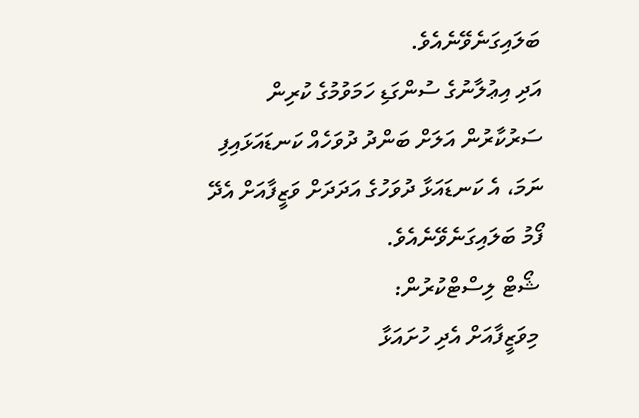ބަލައިގަނެވޭނެއެވެ.
އަދި އިޢުލާނުގެ ސުންގަޑި ހަމަވުމުގެ ކުރިން ސަރުކާރުން އަލަށް ބަންދު ދުވަހެއް ކަނޑައަޅައިފި ނަމަ، އެ ކަނޑައަޅާ ދުވަހުގެ އަދަދަށް ވަޒީފާއަށް އެދޭ ފޯމު ބަލައިގަނެވޭނެއެވެ.
 ޝޯޓް ލިސްޓްކުރުން:
 މިވަޒީފާއަށް އެދި ހުށައަޅާ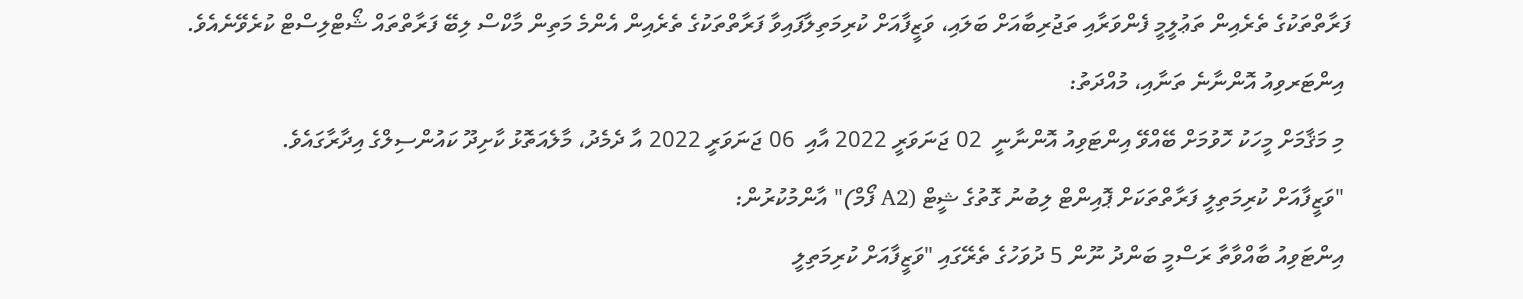ފަރާތްތަކުގެ ތެރެއިން ތަޢުލީމީ ފެންވަރާއި ތަޖުރިބާއަށް ބަލައި، ވަޒީފާއަށް ކުރިމަތިލާފައިވާ ފަރާތްތަކުގެ ތެރެއިން އެންމެ މަތިން މާކްސް ލިބޭ ފަރާތްތައް ޝޯޓްލިސްޓް ކުރެވޭނެއެވެ.
 އިންޓަރވިއު އޮންނާނެ ތަނާއި، މުއްދަތު:
 މި މަޤާމަށް މީހަކު ހޮވުމަށް ބޭއްވޭ އިންޓަވިއު އޮންނާނީ  02 ޖަނަވަރީ 2022 އާއި  06 ޖަނަވަރީ 2022 އާ ދެމެދު، މާލެއަތޮޅު ކާށިދޫ ކައުންސިލްގެ އިދާރާގައެވެ.
 "ވަޒީފާއަށް ކުރިމަތިލީ ފަރާތްތަކަށް ޕޮއިންޓް ލިބުނު ގޮތުގެ ޝީޓް (A2 ފޯމް)" އާންމުކުރުން:
 އިންޓަވިއު ބާއްވާތާ ރަސްމީ ބަންދު ނޫން 5 ދުވަހުގެ ތެރޭގައި "ވަޒީފާއަށް ކުރިމަތިލީ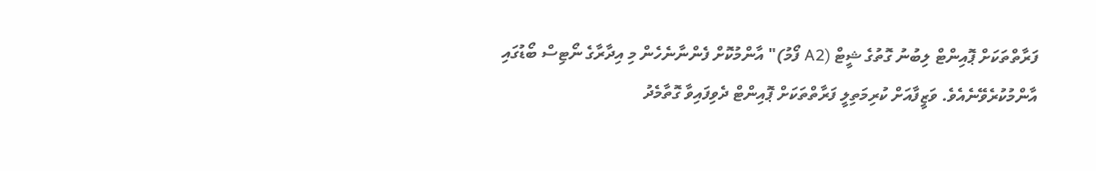ފަރާތްތަކަށް ޕޮއިންޓް ލިބުނު ގޮތުގެ ޝީޓް (A2 ފޯމު)" އާންމުކޮށް ފެންނާނެހެން މި އިދާރާގެ ނޯޓިސް ބޯޑުގައި އާންމުކުރެވޭނެއެވެ. ވަޒީފާއަށް ކުރިމަތިލީ ފަރާތްތަކަށް ޕޮއިންޓް ދެވިފައިވާ ގޮތާމެދު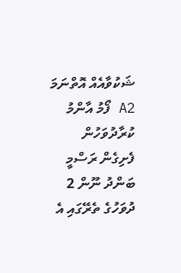ޝަކުވާއެއް އޮތްނަމަ A2 ފޯމު އާންމު ކުރާދުވަހުން ފެށިގެން ރަސްމީ ބަންދު ނޫން 2 ދުވަހުގެ ތެރޭގައި އެ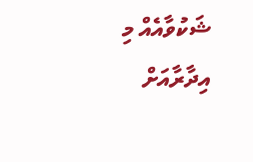ޝަކުވާއެއް މި އިދާރާއަށް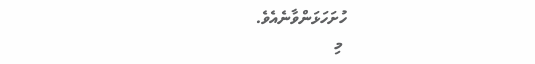ހުށަހަޅަންވާނެއެވެ.
 މި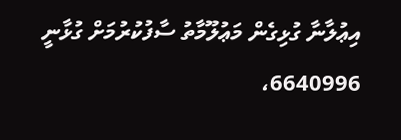އިޢުލާނާ ގުޅިގެން މަޢުލޫމާތު ސާފުކުރުމަށް ގުޅާނީ 6640996،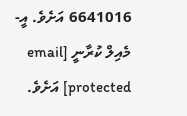6641016 އަށެވެ. އީ-މެއިލް ކުރާނީ [email protected] އަށެވެ.